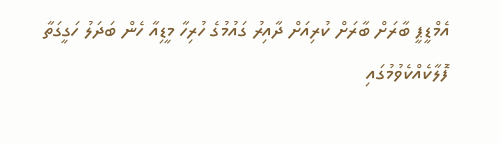އެމްޑީޕީ ބާރަށް ބާރަށް ކުރިއަށް ދާއިރު ގައުމުގެ ހުރިހާ މީޑިއާ ހެން ބަދަލު ހަގީގަތާ ފޮލާކެއްކެވުމުގައި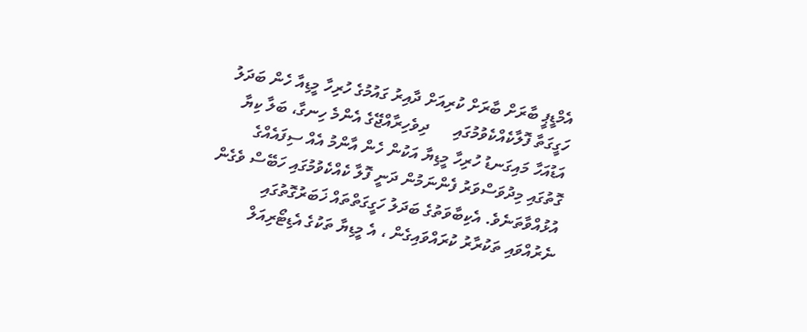އެމްޑީޕީ ބާރަށް ބާރަށް ކުރިއަށް ދާއިރު ގައުމުގެ ހުރިހާ މީޑިއާ ހެން ބަދަލު ހަގީގަތާ ފޮލާކެއްކެވުމުގައި      ދިވެހިރާއްޖޭގެ އެންމެ ހިނގާ، ބަލާ ކިޔާ އަޑުއަހާ މައިގަނޑު ހުރިހާ މީޑިޔާ އަކުން ހެން އާންމު އެއް ސިފައެއްގެ ގޮތުގައި މިދުވަސްވަރު ފެންނަމުން ދަނީ ފޮލާ ކެއްކެވުމުގައި ހަބޭސް ވެގެން އުޅުއްވާތަނެވެ. އެކިބާވަތުގެ ބަދަލު ހަގީގަތްތައް ޚަބަރުގޮތުގައި ނެރުއްވައި ތަކުރާރު ކުރައްވައިގެން ، އެ މީޑިޔާ ތަކުގެ އެޑިޓޯރިއަލް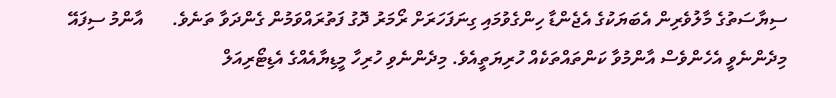ސިޔާސަތުގެ މާލުވެރިން އެބަޔަކުގެ އެޖެންޑާ ހިންގެވުމައި ގިނަފަހަރަށް ރޯމަރު ދޮގު ފަތުރައްވަމުން ގެންދަވާ ތަނެވެ.      އާންމު ސިފައޭ މިދެންނެވީ އެހެންވެސް އާންމުވާ ކަންތައްތަކެއް ހުރިޔަތީއެވެ. މިދެންނެވި ހުރިހާ މީޑިޔާއެއްގެ އެޑިޓޯރިއަލް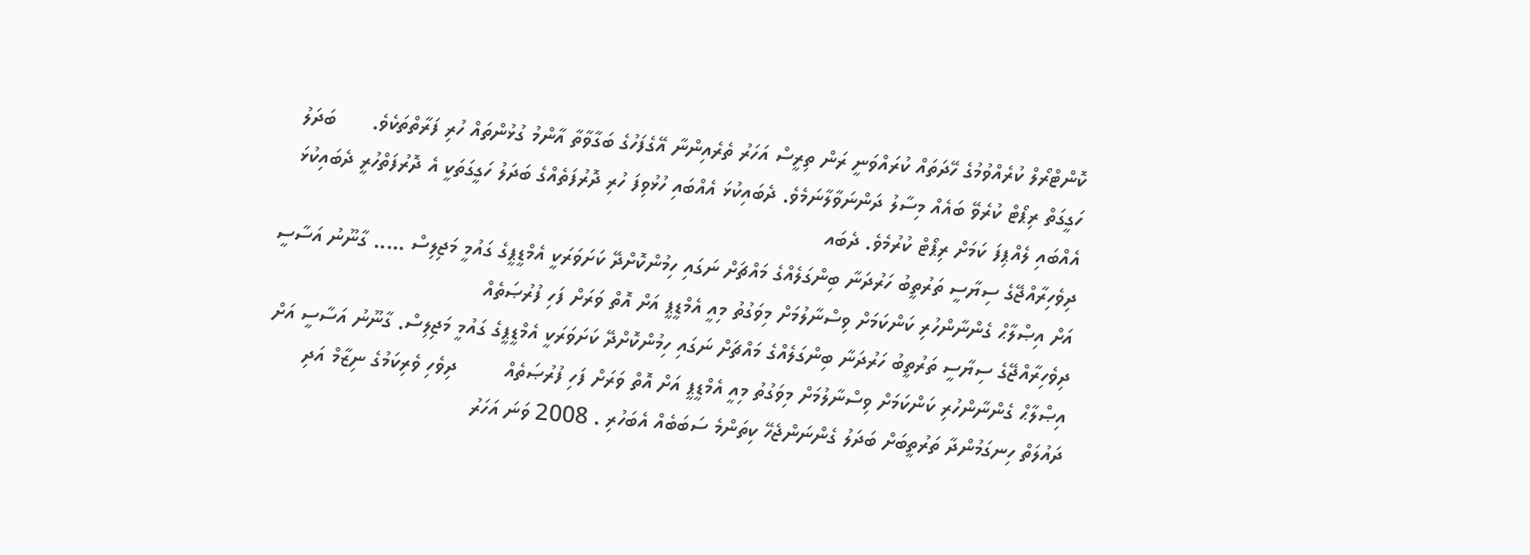ކޮންޓްރޯލް ކުރެއްވުމުގެ ހޭދަތައް ކުރައްވަނީ ރަން ތިރީސް އަހަރު ތެރެއިންނާ އޭގެފަހުގެ ބަގާވާތާ އާންމު ގުޅުންތައް ހުރި ފަރާތްތަކެވެ.      ބަދަލު ހަގީގަތް ރިޕޯޓް ކުރެވޭ ބައެއް މިސާލު ދަންނަވާލާނަމެވެ. ދެބައިކުޅަ އެއްބައި ހުޅުވިފަ ހުރި ދޮރުފަތެއްގެ ބަދަލު ހަގީގަތަކީ އެ ދޮރުފަތްހުރީ ދެބައިކުޅަ އެއްބައި ލެއްޕިފަ ކަމަށް ރިޕޯޓް ކުރުމެވެ. ދެބައ
ދިވެހިރާއްޖޭގެ ސިޔާސީ ތަރުތީބު ހަރުދަނާ ބިންގަލެއްގެ މައްޗަށް ނަގައި ހިމުންކޮށްދޭ ކަށަވަރަކީ އެމްޑީޕީގެ ގައުމީ މަޖިލިސް ..... ގާނޫނު އަސާސީ އަށް އިޞްލާޙް ގެންނާންހުރި ކަންކަމަށް ވިސްނާލުމަށް މިވަގުތު މިއީ އެމްޑީޕީ އަށް އޮތް ވަރަށް ފަހި ފުރުޞަތެއް
ދިވެހިރާއްޖޭގެ ސިޔާސީ ތަރުތީބު ހަރުދަނާ ބިންގަލެއްގެ މައްޗަށް ނަގައި ހިމުންކޮށްދޭ ކަށަވަރަކީ އެމްޑީޕީގެ ގައުމީ މަޖިލިސް. ގާނޫނު އަސާސީ އަށް އިޞްލާޙް ގެންނާންހުރި ކަންކަމަށް ވިސްނާލުމަށް މިވަގުތު މިއީ އެމްޑީޕީ އަށް އޮތް ވަރަށް ފަހި ފުރުޞަތެއް        ދިވެހި ވެރިކަމުގެ ނިޒާމް އަދި ދައުލަތް ހިނގަމުންދާ ތަރުތީބަށް ބަދަލު ގެންނަންޖެހޭ ކިތަންމެ ސަބަބެއް އެބަހުރި . 2008 ވަނަ އަހަރު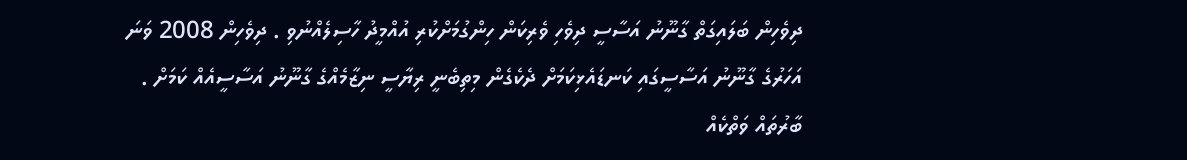ދިވެހިން ބަލައިގަތް ގާނޫނު އަސާސީ ދިވެހި ވެރިކަން ހިންގުމަށްކުރި އުއްމީދު ހާސިލެއްނުވި . ދިވެހިން 2008 ވަނަ އަހަރުގެ ގާނޫނު އަސާސީގައި ކަނޑައެޅިކަމަށް ދެކެގެން މިތިބެނީ ރިޔާސީ ނިޒާމެއްގެ ގާނޫނު އަސާސީއެއް ކަމަށް . ބާރުތައް ވަތްކެއް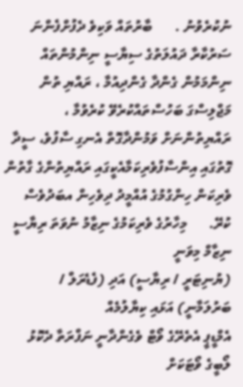ނުކުރެވުނު .      ބާރުތައް ވަކިވެ ދެފުށްފެންނަ ސަރުކާރާ ދައުލަތުގެ ސިޔާސީ ނިންމުންތައް ނިންމަމުން ގެންދާ ގެންދިއުމާ ، ރައްޔި ތުން މަޖްލިސްގަ ބަހުސްތައްކުރެވޭ ކުރެވުމާ ، ރައްޔިތުންނަށް ވަމުންދާގޮތް އެނގި ސާފުވެ، ސީދާ ގޮތުގައި އިންސާފުވެރިކަމާއެކީގައި ރައްޔިތުންގެ ގާތުން ވެރިކަން ހިންގުމުގެ އުއްމީދު ދިވެހިން އބަދުވެސް ކުރޭ.      މިހާރުގެ ވެރިކަމުގެ ނިޒާމު ނުވަތަ ރިޔާސީ ނިޒާމް މިވަނީ
(ޔުނިޓަރީ / ރިޔާސީ) އަދި (ފެޑެރަލް / ބަރުލަމާނީ) އަޅައި ކިޔާލުމެއް
އެމްޑީޕީ އެތެރޭގެ ވޯޓް ވެގެންދާނީ ނަފްރަތާ ދެކޮޅު ލޯބީގެ ވޯޓަކަށް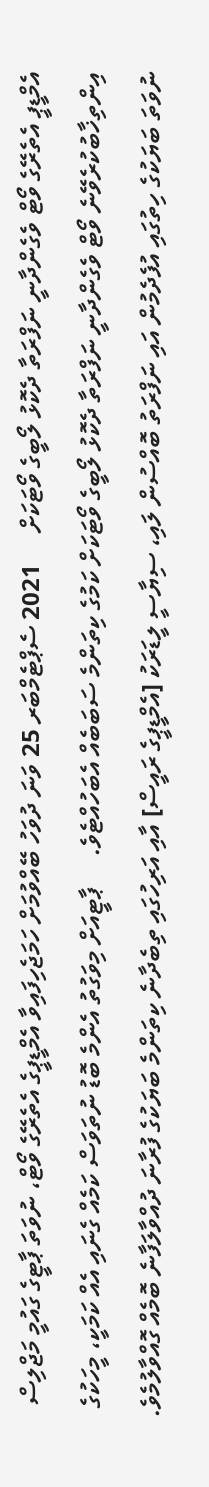އެމްޑީޕީ އެތެރޭގެ ވޯޓް ވެގެންދާނީ ނަފްރަތާ ދެކޮޅު ލޯބީގެ ވޯޓަކަށް     2021 ސެޕްޓެމްބަރ 25 ވަނަ ދުވަހު ބޭއްވުމަށް ހަމަޖެހިފައިވާ އެމްޑީޕީގެ އެތެރޭގެ ވޯޓް، ނުވަތަ ޕާޓީގެ ގައުމީ މަޖްލިސް އިންތިޚާބުކުރެވޭނެ ވޯޓް ވެގެންދާނީ ނަފްރަތާ ދެކޮޅު ލޯބީގެ ވޯޓަކަށް ކަމުގެ ކިތަންމެ ސަބަބެއް އެބަހުއްޓެވެ.     ޕާޓީއަށް މިވަގުތު އެންމެ ބޮޑު ނުތަވަސް ކަމެއް ގެނައި އެއް ކަމަކީ، މީހަކުގެ ނުވަތަ ބަޔަކުގެ ހިތުގައި އުފެދެމުން އައި ނަފްރަތު ބޮއްސުން ލައި، ސިޔާސީ ލީޑަރަކު [އެމްޑީޕީގެ ރައީސް] އާއި އަރިހުގައި ތިބެދާނެ ކިތަންމެ ބަޔަކުގެ ފުރާނަ ދުއްވާލަފާނެ ބޮމެއް ގޮއްވާލުމެވެ.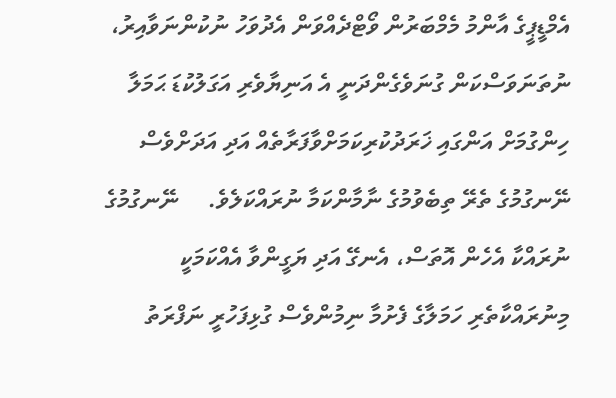އެމްޑީޕީގެ އާންމު މެމްބަރުން ވޯޓްދެއްވަން އެދުވަހު ނުކުންނަވާއިރު، ނުތަނަވަސްކަން ގުނަވެގެންދަނީ އެ އަނިޔާވެރި އަގަލުކުޑަ ޙަމަލާ ހިންގުމަށް އަންގައި ޚަރަދުކުރިކަމަށްވާފަރާތެއް އަދި އަދަށްވެސް ނޭނގުމުގެ ތެރޭ ތިބެވުމުގެ ނާމާންކަމާ ނުރައްކަލެވެ.     ނޭނގުމުގެ ނުރައްކާ އެހެން އޮތަސް، އެނގޭ އަދި ޔަގީންވާ އެއްކަމަކީ މިނުރައްކާތެރި ހަމަލާގެ ފެށުމާ ނިމުންވެސް ގުޅިފަހުރީ ނަފްރަތު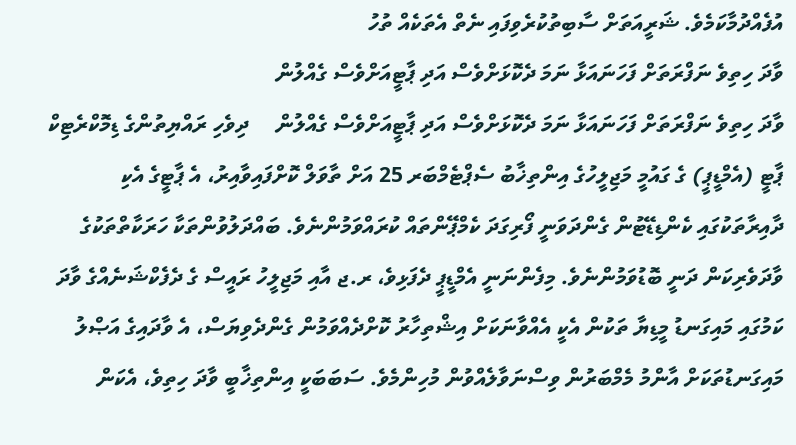އުފެއްދުމާކަމެވެ. ޝަރީއަތަށް ސާބިތުކުރެވިފައި ނެތް އެތަކެއް ތުހު
ވާދަ ހިތިވެ ނަފްރަތަށް ފަހަނައަޅާ ނަމަ ދެކޮޅަށްވެސް އަދި ޕާޓީއަށްވެސް ގެއްލުން
ވާދަ ހިތިވެ ނަފްރަތަށް ފަހަނައަޅާ ނަމަ ދެކޮޅަށްވެސް އަދި ޕާޓީއަށްވެސް ގެއްލުން     ދިވެހި ރައްޔިތުންގެ ޑިމޮކްރެޓިކް ޕާޓީ (އެމްޑީޕީ) ގެ ގައުމީ މަޖިލީހުގެ އިންތިޚާބު ސެޕްޓެމްބަރ 25 އަށް ތާވަލް ކޮށްފައިވާއިރު، އެ ޕާޓީގެ އެކި ދާއިރާތަކުގައި ކެންޑިޑޭޓުން ގެންދަވަނީ ފޯރިގަދަ ކެމްޕޭންތައް ކުރައްވަމުންނެވެ. ބައްދަލުވުންތަކާ ހަރަކާތްތަކުގެ ވާދަވެރިކަން ދަނީ ބޮޑުވަމުންނެވެ. މިފެންނަނީ އެމްޑީޕީ ދެފަޅިވެ، ރ.ޖ އާއި މަޖިލީހު ރައީސް ގެ ދެފެކްޝަނެއްގެ ވާދަ ކަމުގައި މައިގަނޑު މީޑިޔާ ތަކުން އެކީ އެއްވާނަކަށް އިޝްތިހާރު ކޮށްދެއްވަމުން ގެންދެވިޔަސް، އެ ވާދައިގެ އަޞްލު މައިގަނޑުތަކަށް އާންމު މެމްބަރުން ވިސްނަވާލެއްވުން މުހިންމެވެ. ސަބަބަކީ އިންތިޚާބީ ވާދަ ހިތިވެ، އެކަން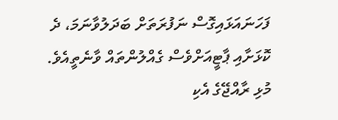ފަހަނައަޅައިގޮސް ނަފުރަތަށް ބަދަލުވާނަމަ، ދެ ކޮޅަށާއި ޕާޓީއަށްވެސް ގެއްލުންތައް ވާނެތީއެވެ.     މުޅި ރާއްޖޭގެ އެކި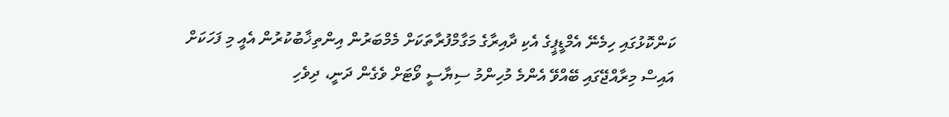ކަންކޮޅުގައި ހިމެނޭ އެމްޑީޕީގެ އެކި ދާއިރާގެ މަގާމްފުރާތަކަށް މެމްބަރުން އިންތިޚާބުކުރުން އެއީ މި ފަހަކަށް އައިސް މިރާއްޖޭގައި ބޭއްވޭ އެންމެ މުހިންމު ސިޔާސީ ވޯޓަށް ވެގެން ދަނީ، ދިވެހި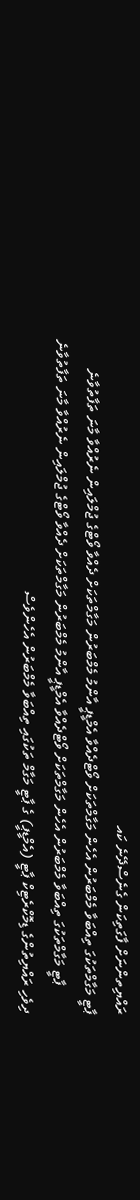ރައްޔިތންނަށް ފާގަތިކަން ގެނެސްދޭނެ ކައ
ޕާޓީ މަގާމްތަކުގަ ތިއްބަވާ މެމްބަރުން އެހެން މަގާމްތަކަށް ވޯޓްދެއްވާ އެމްޑީޕީ އާންމު މެމްބަރުން މަގާމްތަކަށް ދެއްވާ ވޯޓްގެ ޖުމްލައިން ނެރުއްވާ މާނަ ތަފާތުވާނެ
        ޕާޓީ މަގާމްތަކުގަ ތިއްބަވާ މެމްބަރުން އެހެން މަގާމްތަކަށް ވޯޓްދެއްވާ އެމްޑީޕީ އާންމު މެމްބަރުން މަގާމްތަކަށް ދެއްވާ ވޯޓްގެ ޖުމްލައިން ނެރުއްވާ މާނަ ތަފާތުވާނެ      ދިވެހި ރައްޔިތުންގެ ޑިމޮކްރެޓިކް ޕާޓީ (އެމްޑީޕީ) ގެ ޕާޓީ މަގާމް ތަކުގައި ތިއްބަވާ މެމްބަރުން އެހެންވެސް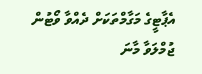އެޕާޓީގެ މަގާމްތަކަށް ދެއްވާ ވޯޓުން ޖުމްލަވާ މާނަ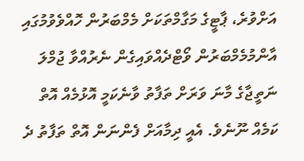އަށްވުރެ، ޕާޓީގެ މަގާމްތަކަށް މެމްބަރުން ހޮއްވެވުމުގައި އާންމުމެމްބަރުން ވޯޓްދެއްވައިގެން ނެރުއްވާ ޖުމްލަ ނަތީޖާގެ މާނަ ވަރަށް ތަފާތު ވާނެކަމީ އޮޅުމެއް އޮތް ކަމެއް ނޫނެވެ. އެއީ ދިމާއަށް ފެންނަން އޮތް ތަފާތު ދެ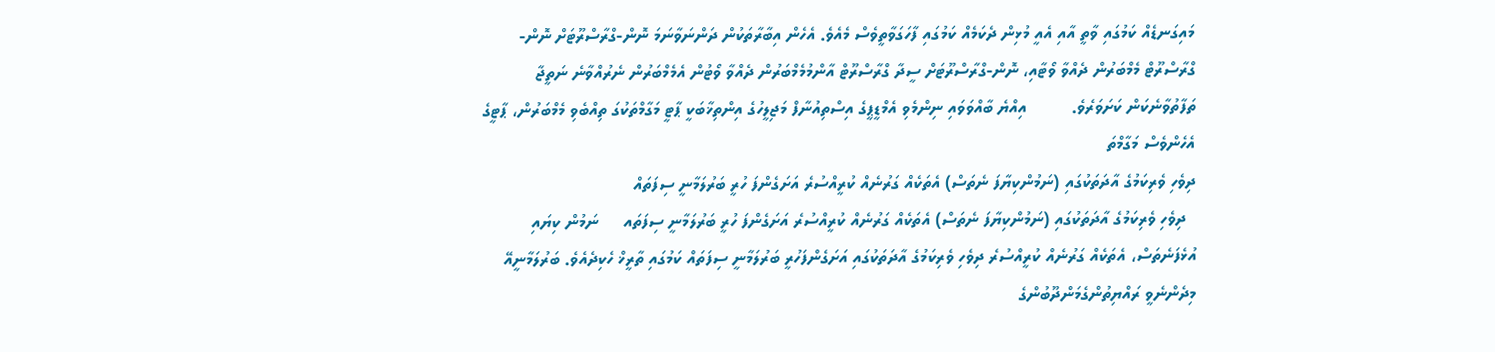މައިގަނޑެއް ކަމުގައި ވާތީ އާއި އެއީ މުޅިން ދެކަމެއް ކަމުގައި ފާހަގަވާތީވެސް މެއެވެ. އެހެން އިބާރާތަކުން ދަންނަވާނަމަ ނޮން-ގްރާސްރޫޓަށް ނޮން-ގްރާސްރޫޓް މެމްބަރުން ދެއްވާ ވޯޓާއި، ނޮން-ގްރާސްރޫޓަށް ސީދާ ގްރާސްރޫޓް އާންމުމެމްބަރުން ދެއްވާ ވޯޓުން އެމެމްބަރުން ނެރުއްވާނެ ނަތީޖާ ތަފާތުވާނެކަން ކަށަވަރެވެ.         އިއްޔެ ބާއްވަވައި ނިންމެވި އެމްޑީޕީގެ އިސްތިއުނާފް މަޖިލީހުގެ އިންތިޚާބަކީ ޕާޓީ މަގާމްތަކުގަ ތިއްބެވި މެމްބަރުން، ޕާޓީގެ އެހެންވެސް މަގާމްތަ
ދިވެހި ވެރިކަމުގެ އާދަތަކުގައި (ނަމުންކިޔާފަ ނެތަސް) އެތަކެއް ގަރުނެއް ކުރީއްސުރެ އަށަގެންފަ ހުރީ ބަރުލަމާނީ ސިފަތައް
  ދިވެހި ވެރިކަމުގެ އާދަތަކުގައި (ނަމުންކިޔާފަ ނެތަސް) އެތަކެއް ގަރުނެއް ކުރީއްސުރެ އަށަގެންފަ ހުރީ ބަރުލަމާނީ ސިފަތައ     ނަމުން ކިޔައި އުޅެފަނެތަސް، އެތަކެއް ގަރުނެއް ކުރީއްސުރެ ދިވެހި ވެރިކަމުގެ އާދަތަކުގައި އަށަގެންފަހުރީ ބަރުލަމާނީ ސިފަތައް ކަމުގައި ތާރީޚް ހެކިދެއެވެ. ބަރުލަމާނީއޭ މިދެންނެވީ ރައްޔިތުންގެމަންދޫބުންގެ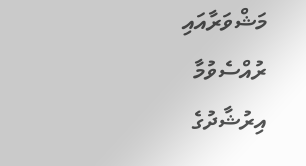މަޝްވަރާއައި ރުއްސެވުމާ އިރުޝާދުގެ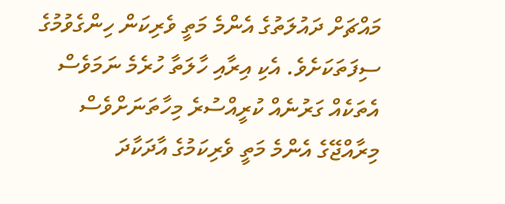މައްޗަށް ދައުލަތުގެ އެންމެ މަތީ ވެރިކަން ހިންގެވުމުގެ ސިފަތަކަށެވެ. އެކި އިރާއި ހާލަތާ ހުރެމެ ނަމަވެސް އެތަކެއް ގަރުނެއް ކުރީއްސުރެ މިހާތަނަށްވެސް މިރާއްޖޭގެ އެންމެ މަތީ ވެރިކަމުގެ އާދަކާދަ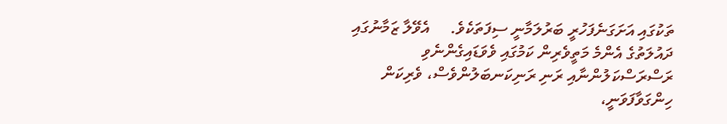ތަކުގައި އަށަގަނެފަހުރީ ބަރުލަމާނީ ސިފަތަކެވެ.     އެވޭލާ ޒަމާނުގައި ދައުލަތުގެ އެންމެ މަތީވެރިން ކަމުގައި ވެވަޑައިގެންނެވި ރަސްރަސްކަލުންނާއި ރަނި ރަނިކަނބަލުންވެސް، ވެރިކަން ހިންގަވާފަވަނީ،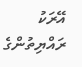އޭރަކު ރައްޔިތުންގެ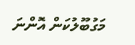މަގުބޫލުކަން އޮންނަ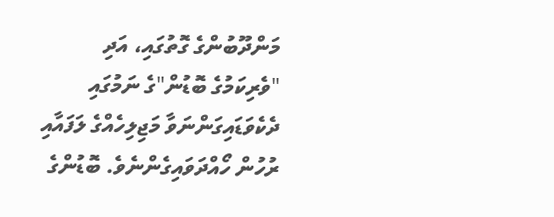މަންދޫބުންގެ ގޮތުގައި، އަދި "ވެރިކަމުގެ ބޮޑުން"ގެ ނަމުގައި ދެކެވަޑައިގަންނަވާ މަޖިލިހެއްގެ ލަފައާއި ރުހުން ހޯއްދަވައިގެންނެވެ. ބޮޑުންގެ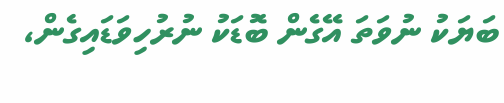ބަޔަކު ނުވަތަ އޭގެން ބޮޑަކު ނުރުހިވަޑައިގެން،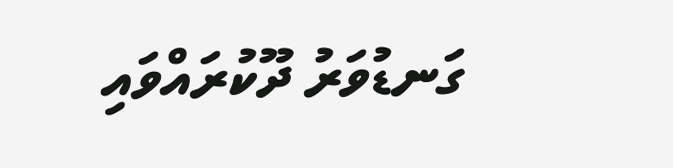ގަނޑުވަރު ދޫކުރައްވައި